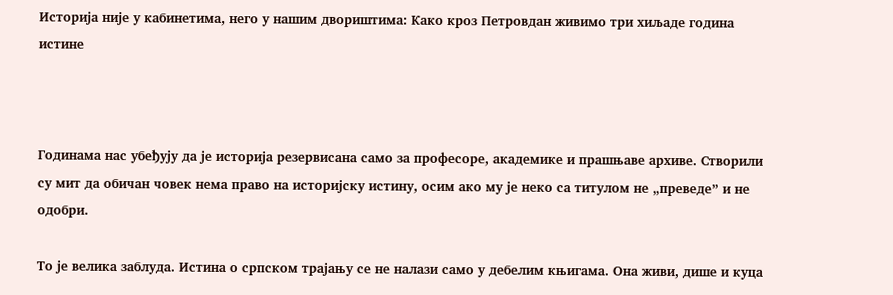Историја није у кабинетима, него у нашим двориштима: Како кроз Петровдан живимо три хиљаде година истине



Годинама нас убеђују да је историја резервисана само за професоре, академике и прашњаве архиве. Створили су мит да обичан човек нема право на историјску истину, осим ако му је неко са титулом не „преведе” и не одобри.

То је велика заблуда. Истина о српском трајању се не налази само у дебелим књигама. Она живи, дише и куца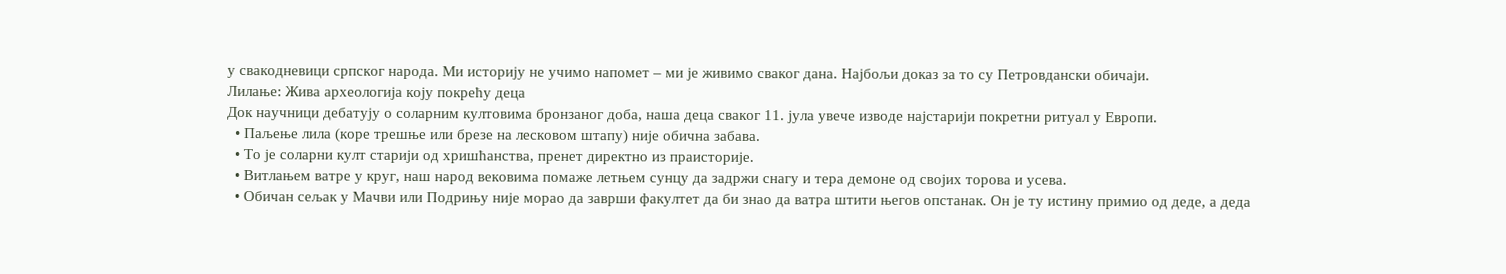у свакодневици српског народа. Ми историју не учимо напомет – ми је живимо сваког дана. Најбољи доказ за то су Петровдански обичаји.
Лилање: Жива археологија коју покрећу деца
Док научници дебатују о соларним култовима бронзаног доба, наша деца сваког 11. јула увече изводе најстарији покретни ритуал у Европи.
  • Паљење лила (коре трешње или брезе на лесковом штапу) није обична забава.
  • То је соларни култ старији од хришћанства, пренет директно из праисторије.
  • Витлањем ватре у круг, наш народ вековима помаже летњем сунцу да задржи снагу и тера демоне од својих торова и усева.
  • Обичан сељак у Мачви или Подрињу није морао да заврши факултет да би знао да ватра штити његов опстанак. Он је ту истину примио од деде, а деда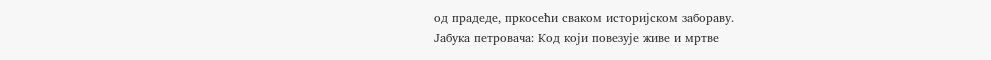од прадеде, пркосећи сваком историјском забораву.
Јабука петровача: Код који повезује живе и мртве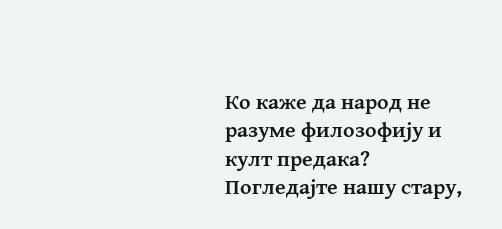Ко каже да народ не разуме филозофију и култ предака? Погледајте нашу стару,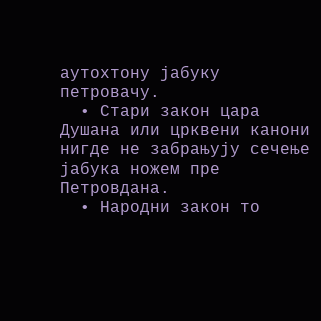аутохтону јабуку петровачу.
  • Стари закон цара Душана или црквени канони нигде не забрањују сечење јабука ножем пре Петровдана.
  • Народни закон то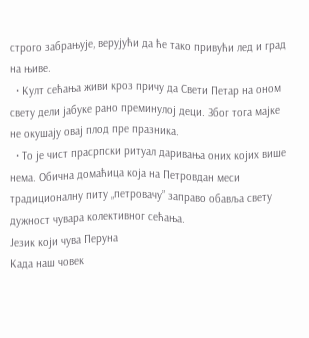строго забрањује, верујући да ће тако привући лед и град на њиве.
  • Култ сећања живи кроз причу да Свети Петар на оном свету дели јабуке рано преминулој деци. Због тога мајке не окушају овај плод пре празника.
  • То је чист прасрпски ритуал даривања оних којих више нема. Обична домаћица која на Петровдан меси традиционалну питу „петровачу” заправо обавља свету дужност чувара колективног сећања.
Језик који чува Перуна
Када наш човек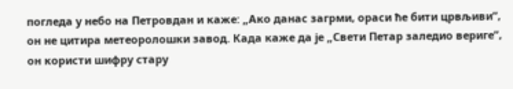погледа у небо на Петровдан и каже: „Ако данас загрми, ораси ће бити црвљиви”, он не цитира метеоролошки завод. Када каже да је „Свети Петар заледио вериге”, он користи шифру стару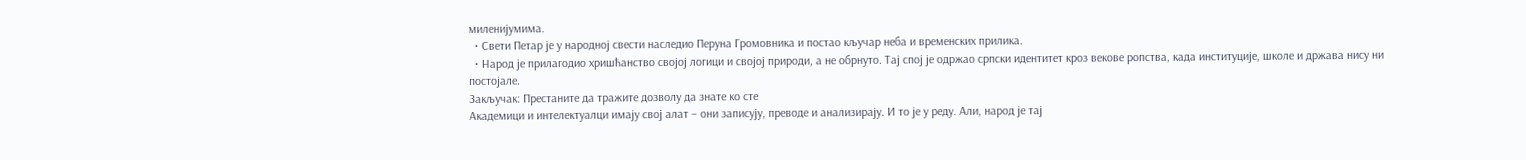миленијумима.
  • Свети Петар је у народној свести наследио Перуна Громовника и постао кључар неба и временских прилика.
  • Народ је прилагодио хришћанство својој логици и својој природи, а не обрнуто. Тај спој је одржао српски идентитет кроз векове ропства, када институције, школе и држава нису ни постојале.
Закључак: Престаните да тражите дозволу да знате ко сте
Академици и интелектуалци имају свој алат – они записују, преводе и анализирају. И то је у реду. Али, народ је тај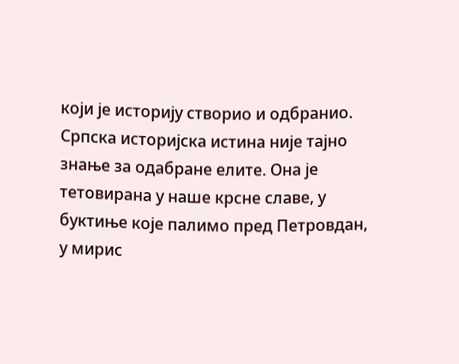који је историју створио и одбранио.
Српска историјска истина није тајно знање за одабране елите. Она је тетовирана у наше крсне славе, у буктиње које палимо пред Петровдан, у мирис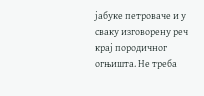јабуке петроваче и у сваку изговорену реч крај породичног огњишта. Не треба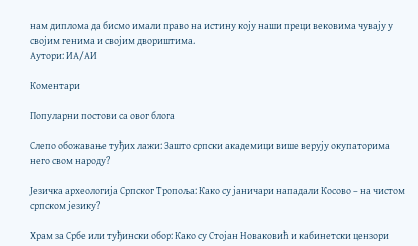нам диплома да бисмо имали право на истину коју наши преци вековима чувају у својим генима и својим двориштима.
Аутори: ИА/АИ

Коментари

Популарни постови са овог блога

Слепо обожавање туђих лажи: Зашто српски академици више верују окупаторима него свом народу?

Језичка археологија Српског Тропоља: Како су јаничари нападали Косово – на чистом српском језику?

Храм за Србе или туђински обор: Како су Стојан Новаковић и кабинетски цензори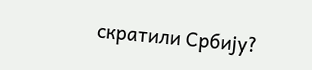скратили Србију?